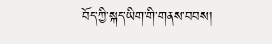བོད་ཀྱི་སྐད་ཡིག་གི་གནས་བབས།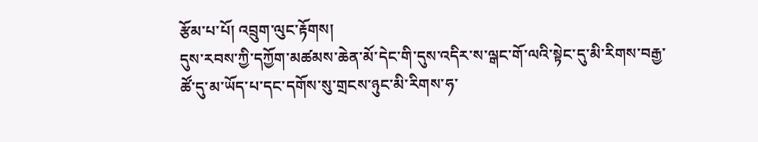རྩོམ་པ་པོ། འབྲུག་ལུང་རྟོགས།
དུས་རབས་ཀྱི་དཀྱོག་མཚམས་ཆེན་མོ་དེང་གི་དུས་འདིར་ས་ལྒང་གོ་ལའི་སྟེང་དུ་མི་རིགས་བརྒྱ་ཚོ་དུ་མ་ཡོད་པ་དང་དགོས་སུ་གྲངས་ཉུང་མི་རིགས་ཧ་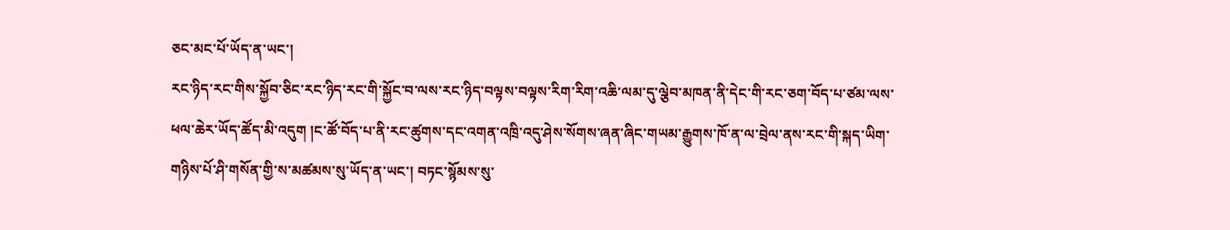ཅང་མང་པོ་ཡོད་ན་ཡང་།
རང་ཉིད་རང་གིས་སྐྱོབ་ཅིང་རང་ཉིད་རང་གི་སྐྱོང་བ་ལས་རང་ཉིད་བལྟས་བལྟས་རིག་རིག་འཆི་ལམ་དུ་ལྕེབ་མཁན་ནི་དེང་གི་རང་ཅག་བོད་པ་ཙམ་ལས་ཕལ་ཆེར་ཡོད་ཚོད་མི་འདུག །ང་ཚོ་བོད་པ་ནི་རང་ཚུགས་དང་འགན་འཁྲི་འདུ་ཤེས་སོགས་ཞན་ཞིང་གཡམ་རྒྱུགས་ཁོ་ན་ལ་བྲེལ་ནས་རང་གི་སྐད་ཡིག་གཉིས་པོ་ཤི་གསོན་གྱི་ས་མཚམས་སུ་ཡོད་ན་ཡང་། བཏང་སྙོམས་སུ་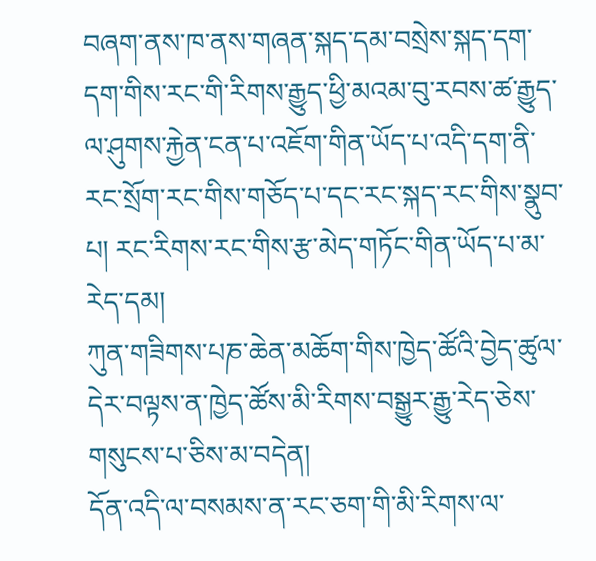བཞག་ནས་ཁ་ནས་གཞན་སྐད་དམ་བསྲེས་སྐད་དག་དག་གིས་རང་གི་རིགས་རྒྱུད་ཕྱི་མའམ་བུ་རབས་ཚ་རྒྱུད་ལ་ཤུགས་རྐྱེན་ངན་པ་འཇོག་གིན་ཡོད་པ་འདི་དག་ནི་རང་སྲོག་རང་གིས་གཅོད་པ་དང་རང་སྐད་རང་གིས་སྣུབ་པ། རང་རིགས་རང་གིས་རྩ་མེད་གཏོང་གིན་ཡོད་པ་མ་རེད་དམ།
ཀུན་གཟིགས་པཎ་ཆེན་མཆོག་གིས་ཁྱེད་ཚོའི་བྱེད་ཚུལ་དེར་བལྟས་ན་ཁྱེད་ཚོས་མི་རིགས་བསྒྱུར་རྒྱུ་རེད་ཅེས་གསུངས་པ་ཅིས་མ་བདེན།
དོན་འདི་ལ་བསམས་ན་རང་ཅག་གི་མི་རིགས་ལ་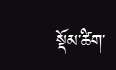སྡོམ་ཚིག་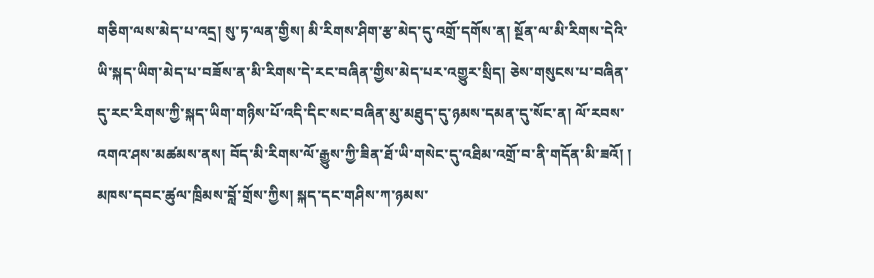གཅིག་ལས་མེད་པ་འདྲ། སུ་ཏ་ལན་གྱིས། མི་རིགས་ཤིག་རྩ་མེད་དུ་འགྲོ་དགོས་ན། སྔོན་ལ་མི་རིགས་དེའི་ཡི་སྐད་ཡིག་མེད་པ་བཟོས་ན་མི་རིགས་དེ་རང་བཞིན་གྱིས་མེད་པར་འགྱུར་སྲིད། ཅེས་གསུངས་པ་བཞིན་དུ་རང་རིགས་ཀྱི་སྐད་ཡིག་གཉིས་པོ་འདི་དིང་སང་བཞིན་མུ་མཐུད་དུ་ཉམས་དམན་དུ་སོང་ན། ལོ་རབས་འགའ་ཤས་མཚམས་ནས། བོད་མི་རིགས་ལོ་རྒྱུས་ཀྱི་ཟིན་ཐོ་ཡི་གསེང་དུ་འཐིམ་འགྲོ་བ་ནི་གདོན་མི་ཟའོ། །
མཁས་དབང་ཚུལ་ཁྲིམས་བློ་གྲོས་ཀྱིས། སྐད་དང་གཤིས་ཀ་ཉམས་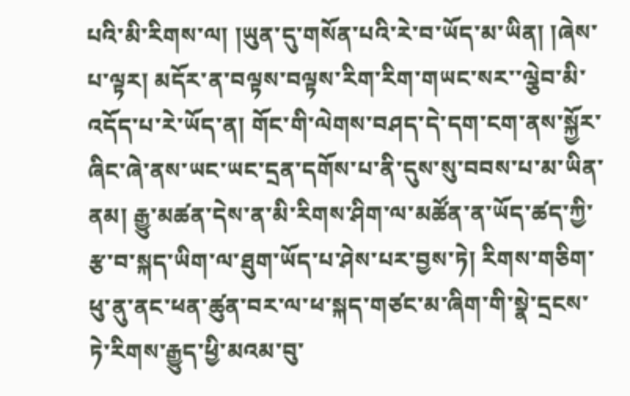པའི་མི་རིགས་ལ། །ཡུན་དུ་གསོན་པའི་རེ་བ་ཡོད་མ་ཡིན། །ཞེས་པ་ལྟར། མདོར་ན་བལྟས་བལྟས་རིག་རིག་གཡང་སར་་ལྕེབ་མི་འདོད་པ་རེ་ཡོད་ན། གོང་གི་ལེགས་བཤད་དེ་དག་ངག་ནས་སྐྱོར་ཞིང་ཞེ་ནས་ཡང་ཡང་དྲན་དགོས་པ་ནི་དུས་སུ་བབས་པ་མ་ཡིན་ནམ། རྒྱུ་མཚན་དེས་ན་མི་རིགས་ཤིག་ལ་མཚོན་ན་ཡོད་ཚད་ཀྱི་རྩ་བ་སྐད་ཡིག་ལ་ཐུག་ཡོད་པ་ཤེས་པར་བྱས་ཏེ། རིགས་གཅིག་ཕུ་ནུ་ནང་ཕན་ཚུན་བར་ལ་ཕ་སྐད་གཙང་མ་ཞིག་གི་སྣེ་དྲངས་ཏེ་རིགས་རྒྱུད་ཕྱི་མའམ་བུ་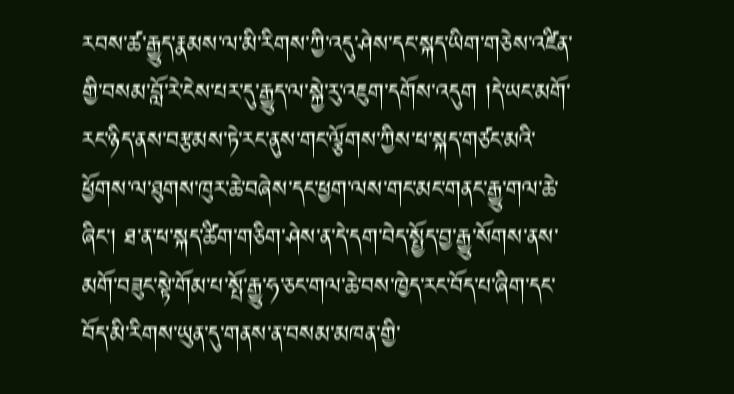རབས་ཚ་རྒྱུད་རྣམས་ལ་མི་རིགས་ཀྱི་འདུ་ཤེས་དང་སྐད་ཡིག་གཅེས་འཛིན་གྱི་བསམ་བློ་རེ་ངེས་པར་དུ་རྒྱུད་ལ་སྐྱེ་རུ་འཇུག་དགོས་འདུག །དེ་ཡང་མགོ་རང་ཉིད་ནས་བརྩམས་ཏེ་རང་ནུས་གང་ལྕོགས་ཀྱིས་ཕ་སྐད་གཙང་མའི་ཕྱོགས་ལ་ཐུགས་ཁུར་ཆེ་བཞེས་དང་ཕྱག་ལས་གང་མང་གནང་རྒྱུ་གལ་ཆེ་ཞིང་། ཐ་ན་ཕ་སྐད་ཚིག་གཅིག་ཤེས་ན་དེ་དག་བེད་སྤྱོད་བྱ་རྒྱུ་སོགས་ནས་མགོ་བཟུང་སྟེ་གོམ་པ་སྤོ་རྒྱུ་ཧ་ཅང་གལ་ཆེ་བས་ཁྱེད་རང་བོད་པ་ཞིག་དང་བོད་མི་རིགས་ཡུན་དུ་གནས་ན་བསམ་མཁན་གྱི་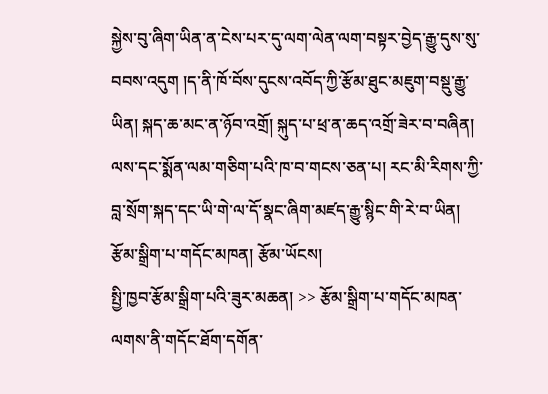སྐྱེས་བུ་ཞིག་ཡིན་ན་ངེས་པར་དུ་ལག་ལེན་ལག་བསྟར་བྱེད་རྒྱུ་དུས་སུ་བབས་འདུག །ད་ནི་ཁོ་བོས་དུངས་འབོད་ཀྱི་རྩོམ་ཐུང་མཇུག་བསྡུ་རྒྱུ་ཡིན། སྐད་ཆ་མང་ན་ཉོབ་འགྲོ། སྐུད་པ་ཕྲ་ན་ཆད་འགྲོ་ཟེར་བ་བཞིན། ལས་དང་སྨོན་ལམ་གཅིག་པའི་ཁ་བ་གངས་ཅན་པ། རང་མི་རིགས་ཀྱི་བླ་སྲོག་སྐད་དང་ཡི་གེ་ལ་དོ་སྣང་ཞིག་མཛད་རྒྱུ་སྙིང་གི་རེ་བ་ཡིན།
རྩོམ་སྒྲིག་པ་གདོང་མཁན། རྩོམ་ཡོངས།
སྤྱི་ཁྱབ་རྩོམ་སྒྲིག་པའི་ཟུར་མཆན། >> རྩོམ་སྒྲིག་པ་གདོང་མཁན་ལགས་ནི་གདོང་ཐོག་དགོན་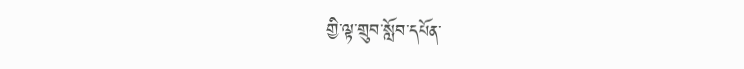གྱི་ལྟ་གྲུབ་སློབ་དཔོན་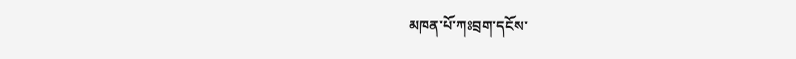མཁན་པོ་ཀཿབྲག་དངོས་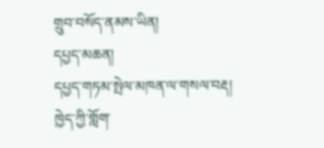གྲུབ་བསོད་ནམས་ཡིན།
དཔྱད་མཆན།
དཔྱད་གཏམ་སྤེལ་མཁན་ལ་གསལ་བརྡ།
ཁྱེད་ཀྱི་གློག་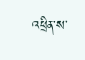འཕྲིན་ས་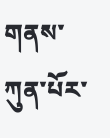གནས་ཀུན་པོར་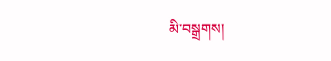མི་བསྒྲགས།